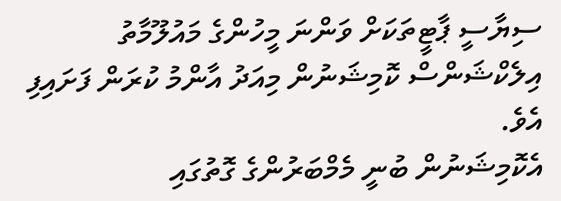ސިޔާސީ ޕާޓީތަކަށް ވަންނަ މީހުންގެ މައުލޫމާތު އިލެކްޝަންސް ކޮމިޝަނުން މިއަދު އާންމު ކުރަން ފަށައިފި އެވެ.
އެކޮމިޝަނުން ބުނީ މެމްބަރުންގެ ގޮތުގައި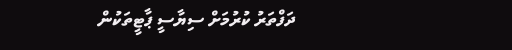ދަފްތަރު ކުރުމަށް ސިޔާސީ ޕާޓީތަކުން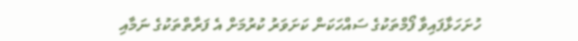ހުށަހަޅާފައިވާ ފޯމްތަކުގެ ސައްހަކަން ކަށަވަރު ކުރުމަށް އެ ފަރާތްތަކުގެ ނަމާއި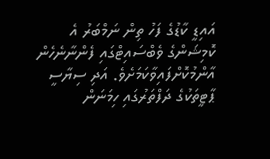އައިޑީ ކާޑުގެ ފަހު ތިން ނަމްބަރު އެ ކޮމިޝަންގެ ވެބްސައިޓްގައި ފެންނާނެހެން އާންމުކޮށްފައިވާކަމަށެވެ. އަދި ސިޔާސީ ޕާޓީތަކުގެ ދަފްތަރުގައި ހިމަނަން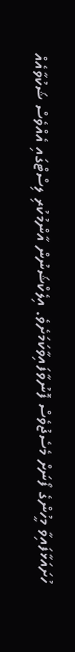ހުށައަޅާފައިވާ މީހުންގެ ފޯނަށް މެސެޖުވެސް ފޮނުވާފައިވާކަމަށެވެ. އިލެކްޝަނުން އާންމުކުރި ލިސްޓްގައި އެއްވެސް ޝަކުވާއެއް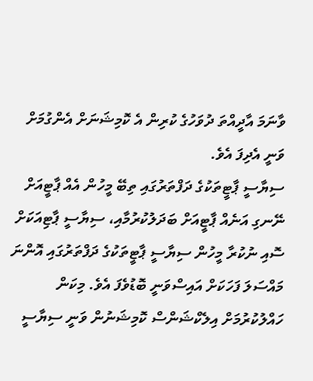ވާނަމަ އާދީއްތަ ދުވަހުގެ ކުރިން އެ ކޮމިޝަނަށް އެންގުމަށް ވަނީ އެދިފަ އެވެ.
ސިޔާސީ ޕާޓީތަކުގެ ދަފްތަރުގައި ތިބޭ މީހުން އެއް ޕާޓީއަށް ނޭނގި އަނެއް ޕާޓީއަށް ބަދަލުކުރުމާއި، ސިޔާސީ ޕާޓިއަކަށް ސޮއި ނުކުރާ މީހުން ސިޔާސީ ޕާޓީތަކުގެ ދަފްތަރުގައި އޮންނަ މައްސަލަ ފަހަކަށް އައިސްވަނީ ބޮޑުވެފަ އެވެ. މިކަން ހައްލުކުރުމަށް އިލެކްޝަންސް ކޮމިޝަނުން ވަނީ ސިޔާސީ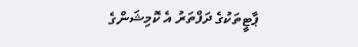ޕާޓީތަކުގެ ދަފްތަރު އެ ކޮމިޝަންގެ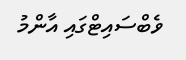ވެބްސައިޓްގައި އާންމު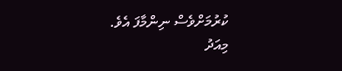ކުރުމަށްވެސް ނިންމާފަ އެވެ.
މިއަދު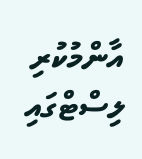އާންމުކުރި ލިސްޓްގައި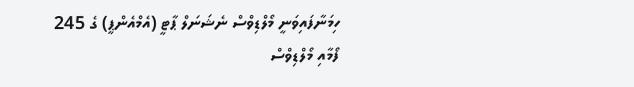ހިމަނާފައިވަނީ މޯލްޑިވްސް ނެޝަނަލް ޕާޓީ (އެމްއެންޕީ) ގެ 245 ފޯމާއި މޯލްޑިވްސް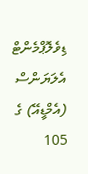ޑިވެލޮޕްމެންޓް އެލަޔަންސް (އެމްޑީއޭ) ގެ 105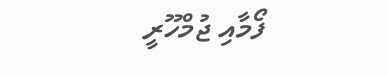ފޯމާއި ޖުމްހޫރީ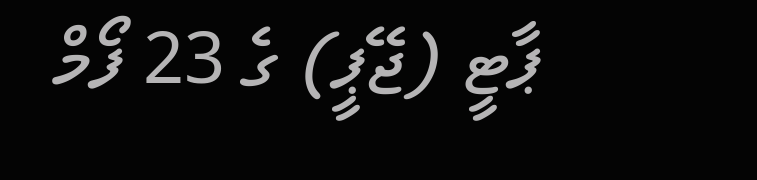ޕާޓީ (ޖޭޕީ) ގެ 23 ފޯމް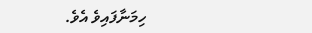ހިމަނާފައިވެ އެވެ.